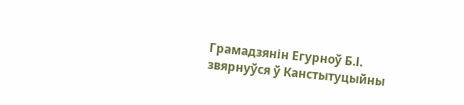Грамадзянін Егурноў Б.І. звярнуўся ў Канстытуцыйны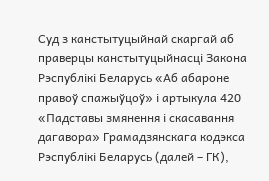Суд з канстытуцыйнай скаргай аб праверцы канстытуцыйнасці Закона Рэспублікі Беларусь «Аб абароне правоў спажыўцоў» і артыкула 420 «Падставы змянення і скасавання дагавора» Грамадзянскага кодэкса Рэспублікі Беларусь (далей – ГК),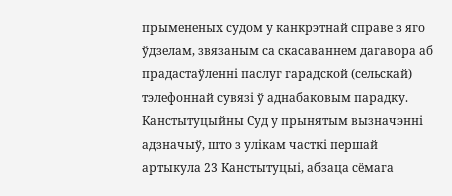прымененых судом у канкрэтнай справе з яго ўдзелам, звязаным са скасаваннем дагавора аб прадастаўленні паслуг гарадской (сельскай) тэлефоннай сувязі ў аднабаковым парадку.
Канстытуцыйны Суд у прынятым вызначэнні адзначыў, што з улікам часткі першай артыкула 23 Канстытуцыі, абзаца сёмага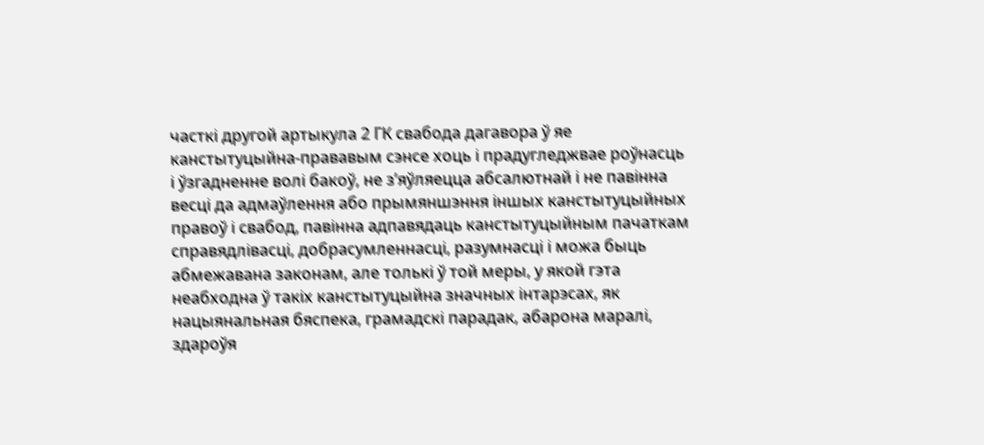часткі другой артыкула 2 ГК свабода дагавора ў яе канстытуцыйна-прававым сэнсе хоць і прадугледжвае роўнасць і ўзгадненне волі бакоў, не з’яўляецца абсалютнай і не павінна весці да адмаўлення або прымяншэння іншых канстытуцыйных правоў і свабод, павінна адпавядаць канстытуцыйным пачаткам справядлівасці, добрасумленнасці, разумнасці і можа быць абмежавана законам, але толькі ў той меры, у якой гэта неабходна ў такіх канстытуцыйна значных інтарэсах, як нацыянальная бяспека, грамадскі парадак, абарона маралі, здароўя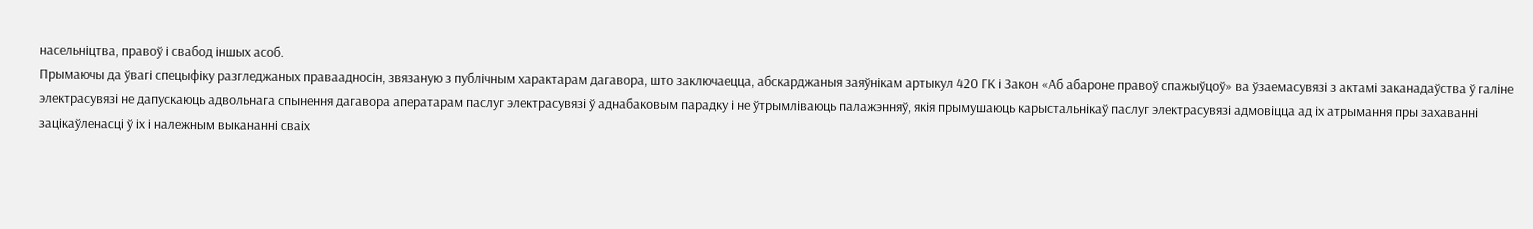насельніцтва, правоў і свабод іншых асоб.
Прымаючы да ўвагі спецыфіку разгледжаных праваадносін, звязаную з публічным характарам дагавора, што заключаецца, абскарджаныя заяўнікам артыкул 420 ГК і Закон «Аб абароне правоў спажыўцоў» ва ўзаемасувязі з актамі заканадаўства ў галіне электрасувязі не дапускаюць адвольнага спынення дагавора аператарам паслуг электрасувязі ў аднабаковым парадку і не ўтрымліваюць палажэнняў, якія прымушаюць карыстальнікаў паслуг электрасувязі адмовіцца ад іх атрымання пры захаванні зацікаўленасці ў іх і належным выкананні сваіх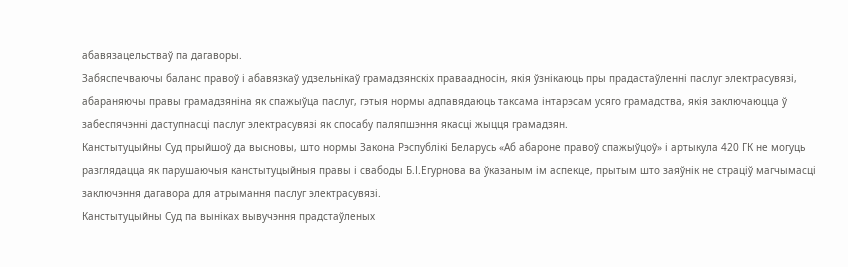абавязацельстваў па дагаворы.
Забяспечваючы баланс правоў і абавязкаў удзельнікаў грамадзянскіх праваадносін, якія ўзнікаюць пры прадастаўленні паслуг электрасувязі, абараняючы правы грамадзяніна як спажыўца паслуг, гэтыя нормы адпавядаюць таксама інтарэсам усяго грамадства, якія заключаюцца ў забеспячэнні даступнасці паслуг электрасувязі як спосабу паляпшэння якасці жыцця грамадзян.
Канстытуцыйны Суд прыйшоў да высновы, што нормы Закона Рэспублікі Беларусь «Аб абароне правоў спажыўцоў» і артыкула 420 ГК не могуць разглядацца як парушаючыя канстытуцыйныя правы і свабоды Б.І.Егурнова ва ўказаным ім аспекце, прытым што заяўнік не страціў магчымасці заключэння дагавора для атрымання паслуг электрасувязі.
Канстытуцыйны Суд па выніках вывучэння прадстаўленых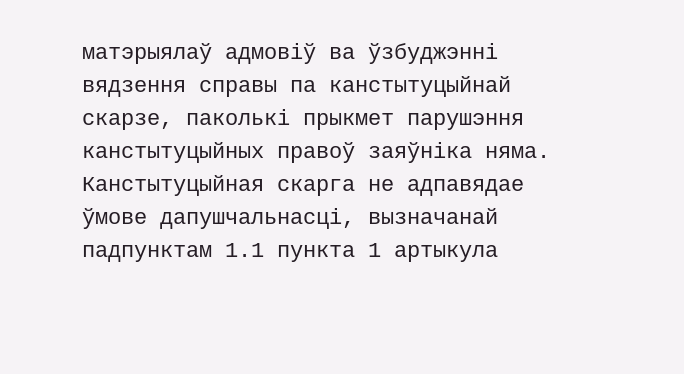матэрыялаў адмовіў ва ўзбуджэнні вядзення справы па канстытуцыйнай скарзе, паколькі прыкмет парушэння канстытуцыйных правоў заяўніка няма. Канстытуцыйная скарга не адпавядае ўмове дапушчальнасці, вызначанай падпунктам 1.1 пункта 1 артыкула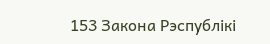153 Закона Рэспублікі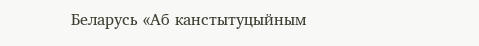Беларусь «Аб канстытуцыйным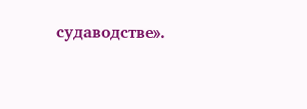судаводстве».